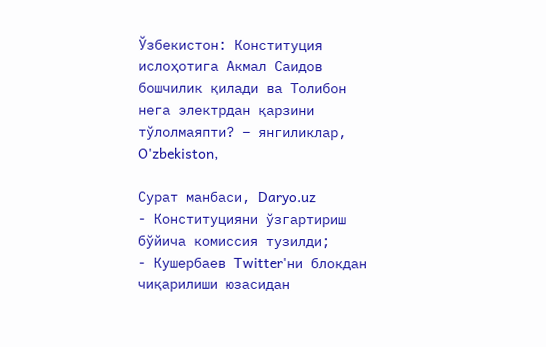Ўзбекистон: Конституция ислоҳотига Акмал Саидов бошчилик қилади ва Толибон нега электрдан қарзини тўлолмаяпти? – янгиликлар, O'zbekiston,

Сурат манбаси, Daryo.uz
- Конституцияни ўзгартириш бўйича комиссия тузилди;
- Кушербаев Twitter'ни блокдан чиқарилиши юзасидан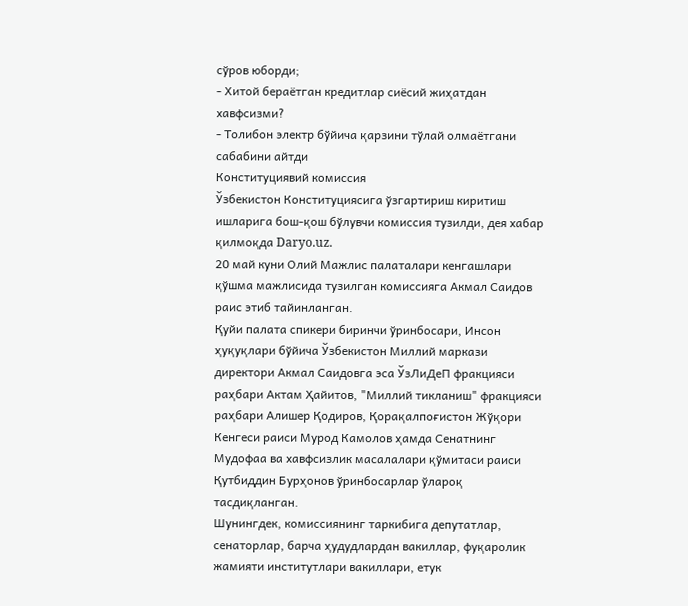сўров юборди;
- Хитой бераётган кредитлар сиёсий жиҳатдан хавфсизми?
- Толибон электр бўйича қарзини тўлай олмаётгани сабабини айтди
Конституциявий комиссия
Ўзбекистон Конституциясига ўзгартириш киритиш ишларига бош-қош бўлувчи комиссия тузилди, дея хабар қилмоқда Daryo.uz.
20 май куни Олий Мажлис палаталари кенгашлари қўшма мажлисида тузилган комиссияга Акмал Саидов раис этиб тайинланган.
Қуйи палата спикери биринчи ўринбосари, Инсон ҳуқуқлари бўйича Ўзбекистон Миллий маркази директори Акмал Саидовга эса ЎзЛиДеП фракцияси раҳбари Актам Ҳайитов, "Миллий тикланиш" фракцияси раҳбари Алишер Қодиров, Қорақалпоғистон Жўқори Кенгеси раиси Мурод Камолов ҳамда Сенатнинг Мудофаа ва хавфсизлик масалалари қўмитаси раиси Қутбиддин Бурҳонов ўринбосарлар ўлароқ тасдиқланган.
Шунингдек, комиссиянинг таркибига депутатлар, сенаторлар, барча ҳудудлардан вакиллар, фуқаролик жамияти институтлари вакиллари, етук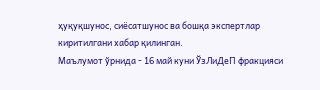ҳуқуқшунос, сиёсатшунос ва бошқа экспертлар киритилгани хабар қилинган.
Маълумот ўрнида - 16 май куни ЎзЛиДеП фракцияси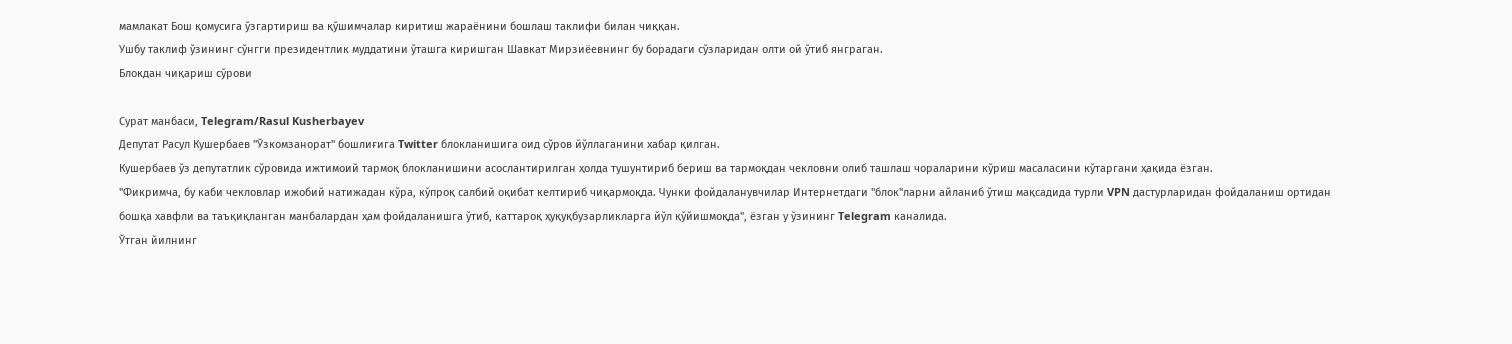мамлакат Бош қомусига ўзгартириш ва қўшимчалар киритиш жараёнини бошлаш таклифи билан чиққан.
Ушбу таклиф ўзининг сўнгги президентлик муддатини ўташга киришган Шавкат Мирзиёевнинг бу борадаги сўзларидан олти ой ўтиб янграган.
Блокдан чиқариш сўрови

Сурат манбаси, Telegram/Rasul Kusherbayev
Депутат Расул Кушербаев "Ўзкомзанорат" бошлиғига Twitter блокланишига оид сўров йўллаганини хабар қилган.
Кушербаев ўз депутатлик сўровида ижтимоий тармоқ блокланишини асослантирилган ҳолда тушунтириб бериш ва тармоқдан чекловни олиб ташлаш чораларини кўриш масаласини кўтаргани ҳақида ёзган.
"Фикримча, бу каби чекловлар ижобий натижадан кўра, кўпроқ салбий оқибат келтириб чиқармоқда. Чунки фойдаланувчилар Интернетдаги "блок"ларни айланиб ўтиш мақсадида турли VPN дастурларидан фойдаланиш ортидан бошқа хавфли ва таъқиқланган манбалардан ҳам фойдаланишга ўтиб, каттароқ ҳуқуқбузарликларга йўл қўйишмоқда", ёзган у ўзининг Telegram каналида.
Ўтган йилнинг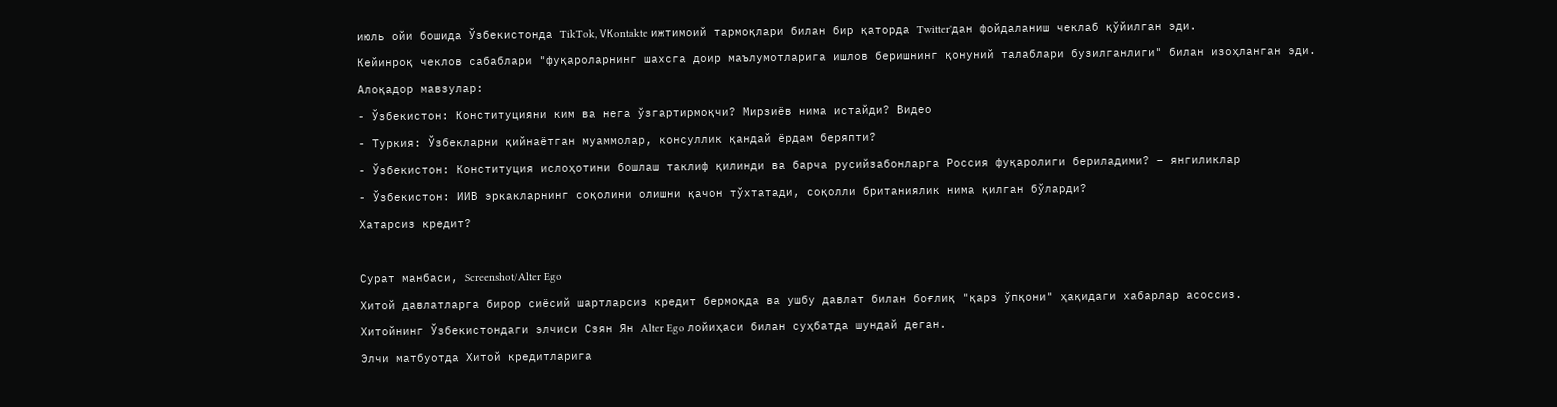июль ойи бошида Ўзбекистонда TikTok, VКontakte ижтимоий тармоқлари билан бир қаторда Twitter'дан фойдаланиш чеклаб қўйилган эди.
Кейинроқ чеклов сабаблари "фуқароларнинг шахсга доир маълумотларига ишлов беришнинг қонуний талаблари бузилганлиги" билан изоҳланган эди.
Алоқадор мавзулар:
- Ўзбекистон: Конституцияни ким ва нега ўзгартирмоқчи? Мирзиёв нима истайди? Видео
- Туркия: Ўзбекларни қийнаётган муаммолар, консуллик қандай ёрдам беряпти?
- Ўзбекистон: Конституция ислоҳотини бошлаш таклиф қилинди ва барча русийзабонларга Россия фуқаролиги бериладими? – янгиликлар
- Ўзбекистон: ИИВ эркакларнинг соқолини олишни қачон тўхтатади, соқолли британиялик нима қилган бўларди?
Хатарсиз кредит?

Сурат манбаси, Screenshot/Alter Ego
Хитой давлатларга бирор сиёсий шартларсиз кредит бермоқда ва ушбу давлат билан боғлиқ "қарз ўпқони" ҳақидаги хабарлар асоссиз.
Хитойнинг Ўзбекистондаги элчиси Сзян Ян Alter Ego лойиҳаси билан суҳбатда шундай деган.
Элчи матбуотда Хитой кредитларига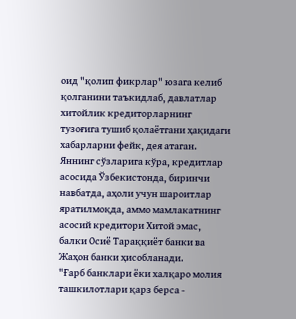оид "қолип фикрлар" юзага келиб қолганини таъкидлаб, давлатлар хитойлик кредиторларнинг тузоғига тушиб қолаётгани ҳақидаги хабарларни фейк, дея атаган.
Яннинг сўзларига кўра, кредитлар асосида Ўзбекистонда, биринчи навбатда, аҳоли учун шароитлар яратилмоқда, аммо мамлакатнинг асосий кредитори Хитой эмас, балки Осиё Тараққиёт банки ва Жаҳон банки ҳисобланади.
"Ғарб банклари ёки халқаро молия ташкилотлари қарз берса -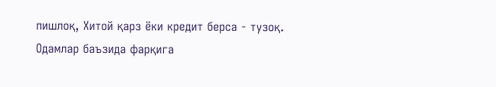пишлоқ, Хитой қарз ёки кредит берса - тузоқ. Одамлар баъзида фарқига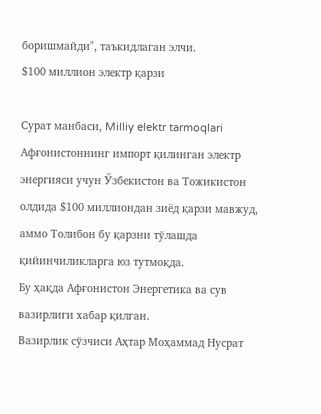боришмайди", таъкидлаган элчи.
$100 миллион электр қарзи

Сурат манбаси, Milliy elektr tarmoqlari
Афғонистоннинг импорт қилинган электр энергияси учун Ўзбекистон ва Тожикистон олдида $100 миллиондан зиёд қарзи мавжуд, аммо Толибон бу қарзни тўлашда қийинчиликларга юз тутмоқда.
Бу ҳақда Афғонистон Энергетика ва сув вазирлиги хабар қилган.
Вазирлик сўзчиси Аҳтар Моҳаммад Нусрат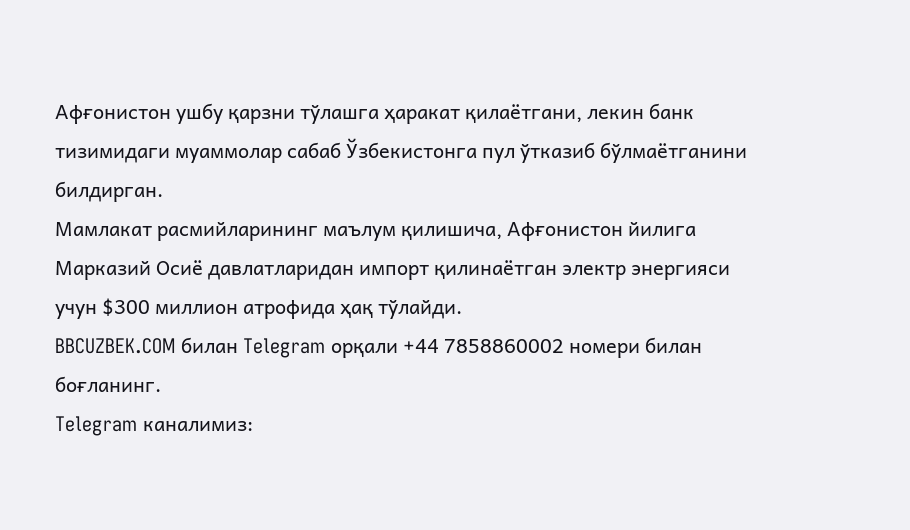Афғонистон ушбу қарзни тўлашга ҳаракат қилаётгани, лекин банк тизимидаги муаммолар сабаб Ўзбекистонга пул ўтказиб бўлмаётганини билдирган.
Мамлакат расмийларининг маълум қилишича, Афғонистон йилига Марказий Осиё давлатларидан импорт қилинаётган электр энергияси учун $300 миллион атрофида ҳақ тўлайди.
BBCUZBEK.COM билан Telegram орқали +44 7858860002 номери билан боғланинг.
Telegram каналимиз: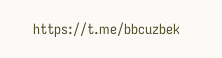https://t.me/bbcuzbek